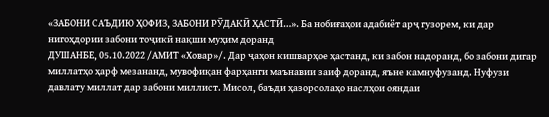«ЗАБОНИ САЪДИЮ ҲОФИЗ, ЗАБОНИ РӮДАКӢ ҲАСТӢ…». Ба нобиғаҳои адабиёт арҷ гузорем, ки дар нигоҳдории забони тоҷикӣ нақши муҳим доранд
ДУШАНБЕ, 05.10.2022 /АМИТ «Ховар»/. Дар ҷаҳон кишварҳое ҳастанд, ки забон надоранд, бо забони дигар миллатҳо ҳарф мезананд, мувофиқан фарҳанги маънавии заиф доранд, яъне камнуфузанд. Нуфузи давлату миллат дар забони миллист. Мисол, баъди ҳазорсолаҳо наслҳои ояндаи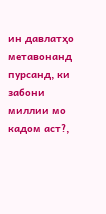ин давлатҳо метавонанд пурсанд, ки забони миллии мо кадом аст?,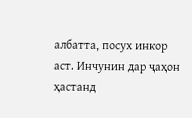албатта, посух инкор аст. Инчунин дар ҷаҳон ҳастанд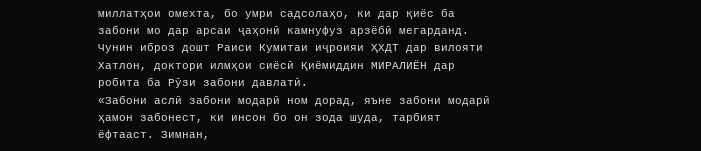миллатҳои омехта, бо умри садсолаҳо, ки дар қиёс ба забони мо дар арсаи ҷаҳонӣ камнуфуз арзёбӣ мегарданд. Чунин иброз дошт Раиси Кумитаи иҷроияи ҲХДТ дар вилояти Хатлон, доктори илмҳои сиёсӣ Қиёмиддин МИРАЛИЁН дар робита ба Рӯзи забони давлатӣ.
«Забони аслӣ забони модарӣ ном дорад, яъне забони модарӣ ҳамон забонест, ки инсон бо он зода шуда, тарбият ёфтааст. Зимнан,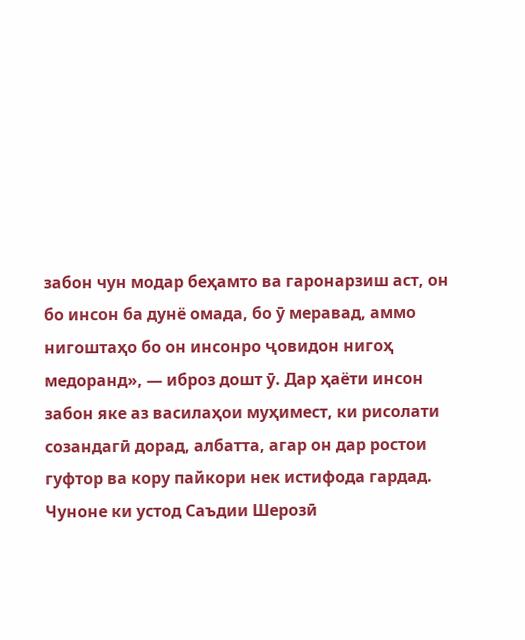забон чун модар беҳамто ва гаронарзиш аст, он бо инсон ба дунё омада, бо ӯ меравад, аммо нигоштаҳо бо он инсонро ҷовидон нигоҳ медоранд», — иброз дошт ӯ. Дар ҳаёти инсон забон яке аз василаҳои муҳимест, ки рисолати созандагӣ дорад, албатта, агар он дар ростои гуфтор ва кору пайкори нек истифода гардад. Чуноне ки устод Саъдии Шерозӣ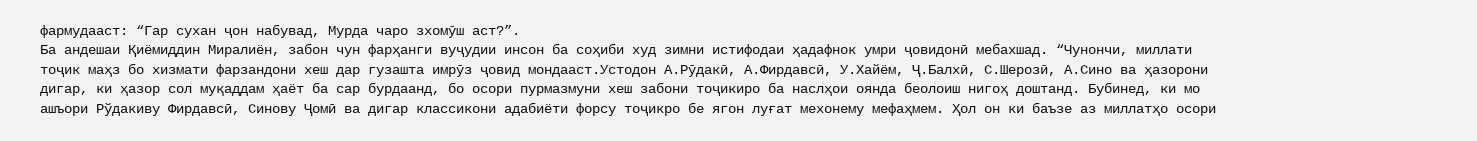фармудааст: “Гар сухан ҷон набувад, Мурда чаро зхомӯш аст?”.
Ба андешаи Қиёмиддин Миралиён, забон чун фарҳанги вуҷудии инсон ба соҳиби худ зимни истифодаи ҳадафнок умри ҷовидонӣ мебахшад. “Чунончи, миллати тоҷик маҳз бо хизмати фарзандони хеш дар гузашта имрӯз ҷовид мондааст.Устодон А.Рӯдакӣ, А.Фирдавсӣ, У.Хайём, Ҷ.Балхӣ, С.Шерозӣ, А.Сино ва ҳазорони дигар, ки ҳазор сол муқаддам ҳаёт ба сар бурдаанд, бо осори пурмазмуни хеш забони тоҷикиро ба наслҳои оянда беолоиш нигоҳ доштанд. Бубинед, ки мо ашъори Рўдакиву Фирдавсӣ, Синову Ҷомӣ ва дигар классикони адабиёти форсу тоҷикро бе ягон луғат мехонему мефаҳмем. Ҳол он ки баъзе аз миллатҳо осори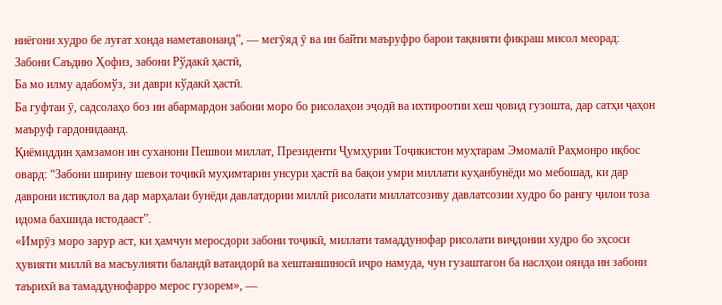ниёгони худро бе луғат хонда наметавонанд”, — мегӯяд ӯ ва ин байти маъруфро барои тақвияти фикраш мисол меорад:
Забони Саъдию Ҳофиз, забони Рўдакӣ ҳастӣ,
Ба мо илму адабомўз, зи даври кўдакӣ ҳастӣ.
Ба гуфтаи ӯ, садсолаҳо боз ин абармардон забони моро бо рисолаҳои эҷодӣ ва ихтироотии хеш ҷовид гузошта, дар сатҳи ҷаҳон маъруф гардонидаанд.
Қиёмиддин ҳамзамон ин суханони Пешвои миллат, Президенти Ҷумҳурии Тоҷикистон муҳтарам Эмомалӣ Раҳмонро иқбос овард: “Забони ширину шевои тоҷикӣ муҳимтарин унсури ҳастӣ ва бақои умри миллати куҳанбунёди мо мебошад, ки дар даврони истиқлол ва дар марҳалаи бунёди давлатдории миллӣ рисолати миллатсозиву давлатсозии худро бо рангу ҷилои тоза идома бахшида истодааст”.
«Имрӯз моро зарур аст, ки ҳамчун меросдори забони тоҷикӣ, миллати тамаддунофар рисолати виҷдонии худро бо эҳсоси ҳувияти миллӣ ва масъулияти баландӣ ватандорӣ ва хештаншиносӣ иҷро намуда, чун гузаштагон ба наслҳои оянда ин забони таърихӣ ва тамаддунофарро мерос гузорем», —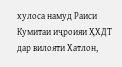хулоса намуд Раиси Кумитаи иҷроияи ҲХДТ дар вилояти Хатлон,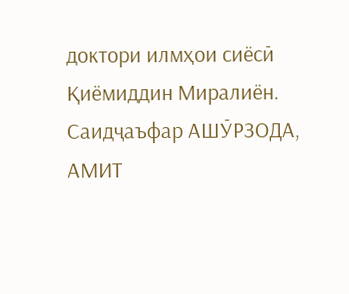доктори илмҳои сиёсӣ Қиёмиддин Миралиён.
Саидҷаъфар АШӮРЗОДА,
АМИТ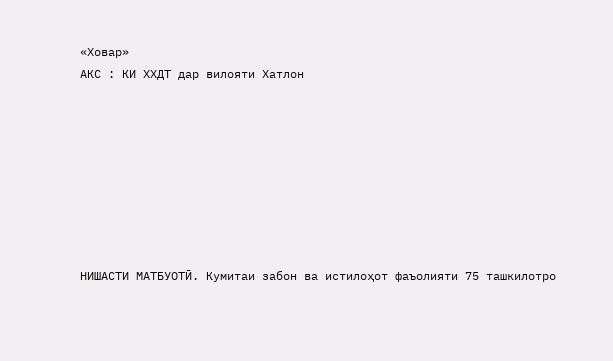«Ховар»
АКС : КИ ХХДТ дар вилояти Хатлон








НИШАСТИ МАТБУОТӢ. Кумитаи забон ва истилоҳот фаъолияти 75 ташкилотро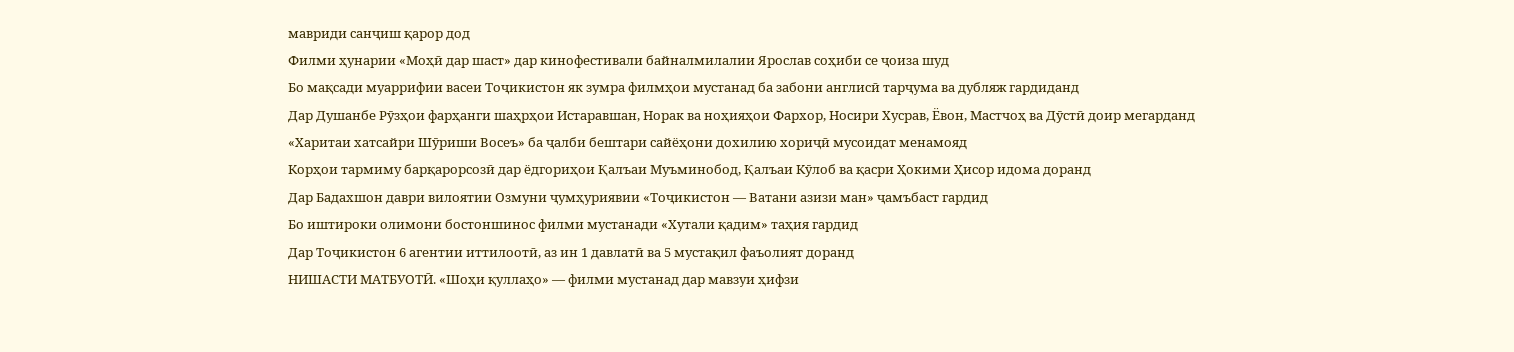мавриди санҷиш қарор дод
Филми ҳунарии «Моҳӣ дар шаст» дар кинофестивали байналмилалии Ярослав соҳиби се ҷоиза шуд
Бо мақсади муаррифии васеи Тоҷикистон як зумра филмҳои мустанад ба забони англисӣ тарҷума ва дубляж гардиданд
Дар Душанбе Рӯзҳои фарҳанги шаҳрҳои Истаравшан, Норак ва ноҳияҳои Фархор, Носири Хусрав, Ёвон, Мастчоҳ ва Дӯстӣ доир мегарданд
«Харитаи хатсайри Шӯриши Восеъ» ба ҷалби бештари сайёҳони дохилию хориҷӣ мусоидат менамояд
Корҳои тармиму барқарорсозӣ дар ёдгориҳои Қалъаи Муъминобод, Қалъаи Кӯлоб ва қасри Ҳокими Ҳисор идома доранд
Дар Бадахшон даври вилоятии Озмуни ҷумҳуриявии «Тоҷикистон — Ватани азизи ман» ҷамъбаст гардид
Бо иштироки олимони бостоншинос филми мустанади «Хутали қадим» таҳия гардид
Дар Тоҷикистон 6 агентии иттилоотӣ, аз ин 1 давлатӣ ва 5 мустақил фаъолият доранд
НИШАСТИ МАТБУОТӢ. «Шоҳи қуллаҳо» — филми мустанад дар мавзуи ҳифзи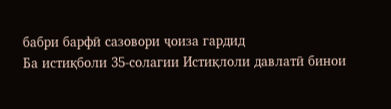бабри барфӣ сазовори ҷоиза гардид
Ба истиқболи 35-солагии Истиқлоли давлатӣ бинои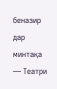беназир дар минтақа — Театри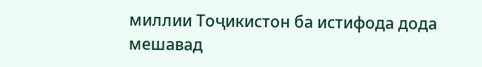миллии Тоҷикистон ба истифода дода мешавад